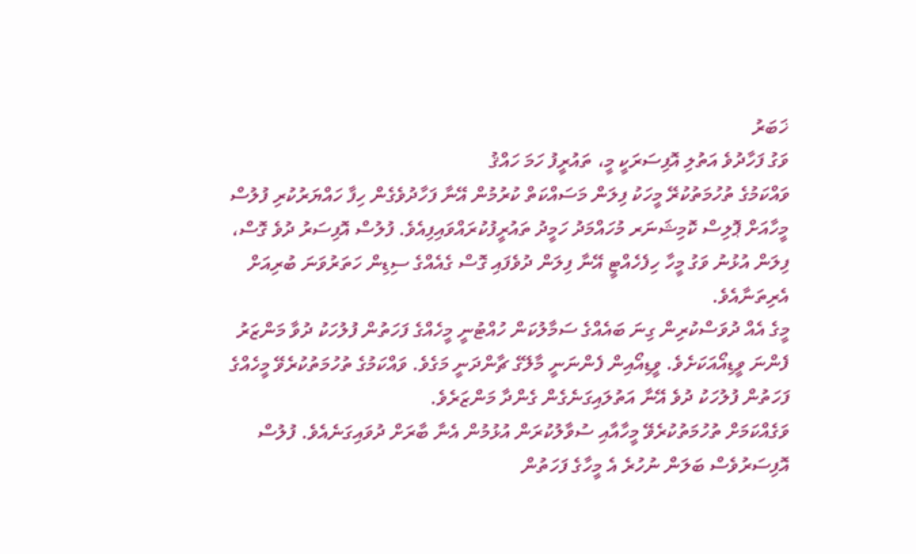ޚަބަރު
ވަގު ފަހާދުވެ އަތުލި އޮފިސަރަކީ މީ، ތައުރީފު ހަމަ ހައްޤު
ވައްކަމުގެ ތުހުމަތުކުރޭ މީހަކު ފިލަން މަސައްކަތް ކުރުމުން އޭނާ ފަހާދުވެގެން ހިފާ ހައްޔަރުކުރި ފުލުސް މީހާއަށް ޕޮލިސް ކޮމިޝަނަރ މުހައްމަދު ހަމީދު ތައުރީފުކުރައްވައިފިއެވެ. ފުލުސް އޮފިސަރު ދުވެ ގޮސް، ފިލަން އުޅުނު ވަގު މީހާ ހިފެހެއްޓީ އޭނާ ފިލަން ދުވެފައި ގޮސް ގެއެއްގެ ސިޑިން ހަތަރުވަނަ ބުރިއަށް އެރިތަނާއެވެ.
މީގެ އެއް ދުވަސްކުރިން ގިނަ ބައެއްގެ ސަމާލުކަން ހުއްޓުނީ މީހެއްގެ ފަހަތުން ފުލުހަކު ދުވާ މަންޒަރު ފެންނަ ވީޑިއޯއަކަށެވެ. ވީޑިއޯއިން ފެންނަނީ މާލޭގެ ޗާންދަނީ މަގެވެ. ވައްކަމުގެ ތުހުމަތުކުރެވޭ މީހެއްގެ ފަހަތުން ފުލުހަކު ދުވެ އޭނާ އަތުލައިގަނެގެން ގެންދާ މަންޒަރެވެ.
ވަގެއްކަމަށް ތުހުމަތުކުރެވޭ މީހާއާއި ސުވާލުކުރަން އުޅުމުން އެނާ ބާރަށް ދުވައިގަނެއެވެ. ފުލުސް އޮފިސަރުވެސް ބަލަން ނުހުރެ އެ މީހާގެ ފަހަތުން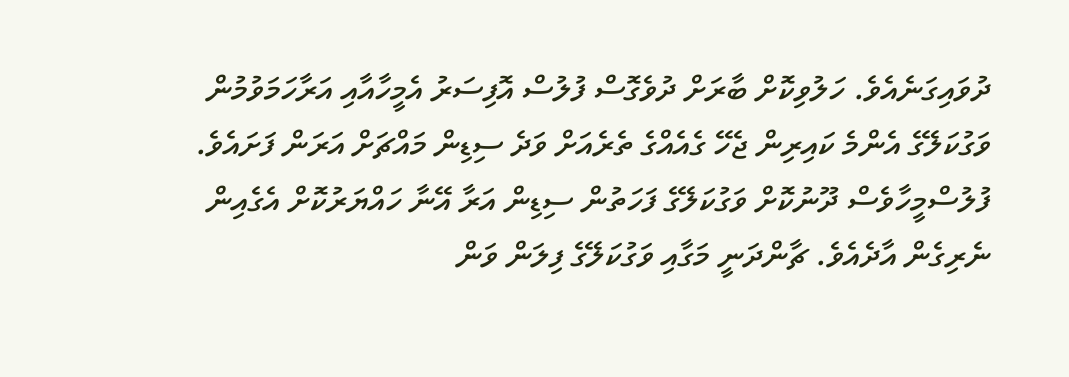ދުވައިގަނެއެވެ. ހަލުވިކޮށް ބާރަށް ދުވެގޮސް ފުލުސް އޮފިސަރު އެމީހާއާއި އަރާހަމަވުމުން ވަގުކަލޭގެ އެންމެ ކައިރިން ޖެހޭ ގެއެއްގެ ތެރެއަށް ވަދެ ސިޑިން މައްޗަށް އަރަން ފަށައެވެ. ފުލުސްމީހާވެސް ދޫނުކޮށް ވަގުކަލޭގެ ފަހަތުން ސިޑިން އަރާ އޭނާ ހައްޔަރުކޮށް އެގެއިން ނެރިގެން އާދެއެވެ. ޗާންދަނީ މަގާއި ވަގުކަލޭގެ ފިލަން ވަން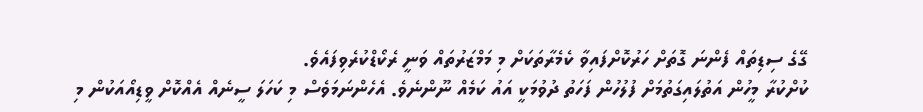ގޭގެ ސިޑިތައް ފެންނަ ގޮތަށް ހަރުކޮށްފައިވާ ކެމެރާތަކަށް މި މަމްޒަރުތައް ވަނީ ރެކޯޑްކުރެވިފައެވެ.
ކުށްކުރާ މީހުން އަތުލައިގަތުމަށް ފުލުހުން ފަހަތު ދުވުމަކީ އައު ކަމެއް ނޫންނެވެ. އެހެންނަމަވެސް މި ކަހަލަ ސީނެއް އެއްކޮށް ވީޑިއޯއަކުން މި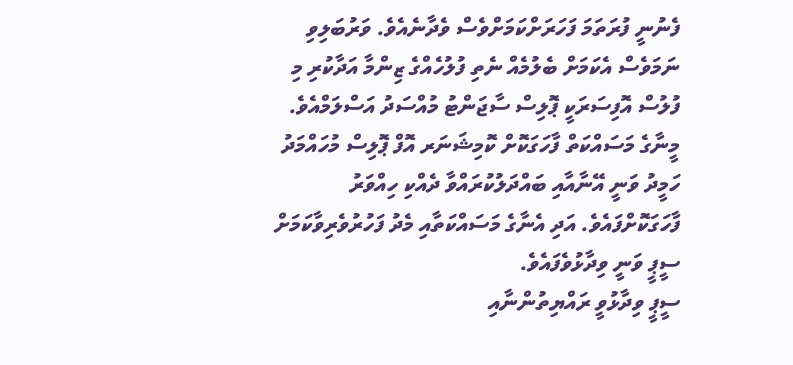ފެނުނީ ފުރަތަމަ ފަހަރަށްކަމަށްވެސް ވެދާނެއެވެ. ވަރުބަލިވި ނަމަވެސް އެކަމަށް ބެލުމެއް ނެތި ފުލުހެއްގެ ޒިންމާ އަދާކުރި މި ފުލުސް އޮފިސަރަކީ ޕޮލިސް ސާޖަންޓު މުއްސަދު އަސްލަމްއެވެ. މީނާގެ މަސައްކަތް ފާހަގަކޮށް ކޮމިޝަނަރ އޮފް ޕޮލިސް މުހައްމަދު ހަމީދު ވަނީ އޭނާއާއި ބައްދަލުކުރައްވާ ދެއްކި ހިއްވަރު ފާހަގަކޮށްފައެވެ. އަދި އެނާގެ މަސައްކަތާއި މެދު ފަހުރުވެރިވާކަމަށް ސީޕީ ވަނީ ވިދާޅުވެފައެވެ.
ސީޕީ ވިދާޅުވީ ރައްޔިތުންނާއި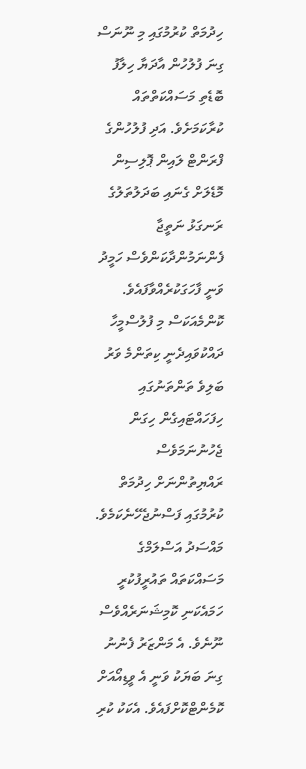ހިދުމަތް ކުރުމުގައި މި ނޫނަސް ގިނަ ފުލުހުން އާދަޔާ ހިލާފު ބޮޑެތި މަސައްކަތްތައް ކުރާކަމަށެވެ. އަދި ފުލުހުންގެ ފްރަންޓް ލައިން ޕޮލިސިން މޮޑެލަށް ގެނައި ބަދަލުތަލުގެ ރަނގަޅު ނަތީޖާ ފެންނަމުންދާކަންވެސް ހަމީދު ވަނީ ފާހަގަކުރެއްވާފައެވެ.
ކޮންމެއަކަސް މި ފުލުސްމީހާ ދައްކުވައިދެނީ ކިތަންމެ ވަރު ބަލިވެ ތަންތަނުގައި ހިފަހައްޓައިގެން ހިގަން ޖެހުނުނަމަވެސް ރައްޔިތުންނަށް ހިދުމަތް ކުރުމުގައި ފަސްނުޖެހޭނެކަމެވެ. މައްސަދު އަސްލަމްގެ މަސައްކަތައް ތައުރީފުކުރީ ހަމައެކަނި ކޮމިޝަނަރެއްވެސް ނޫނެވެ. އެ މަންޒަރު ފެނުނު ގިނަ ބަޔަކު ވަނީ އެ ވީޑިއޯއަށް ކޮމެންޓްކޮށްފައެވެ. އެކަކު ކުރި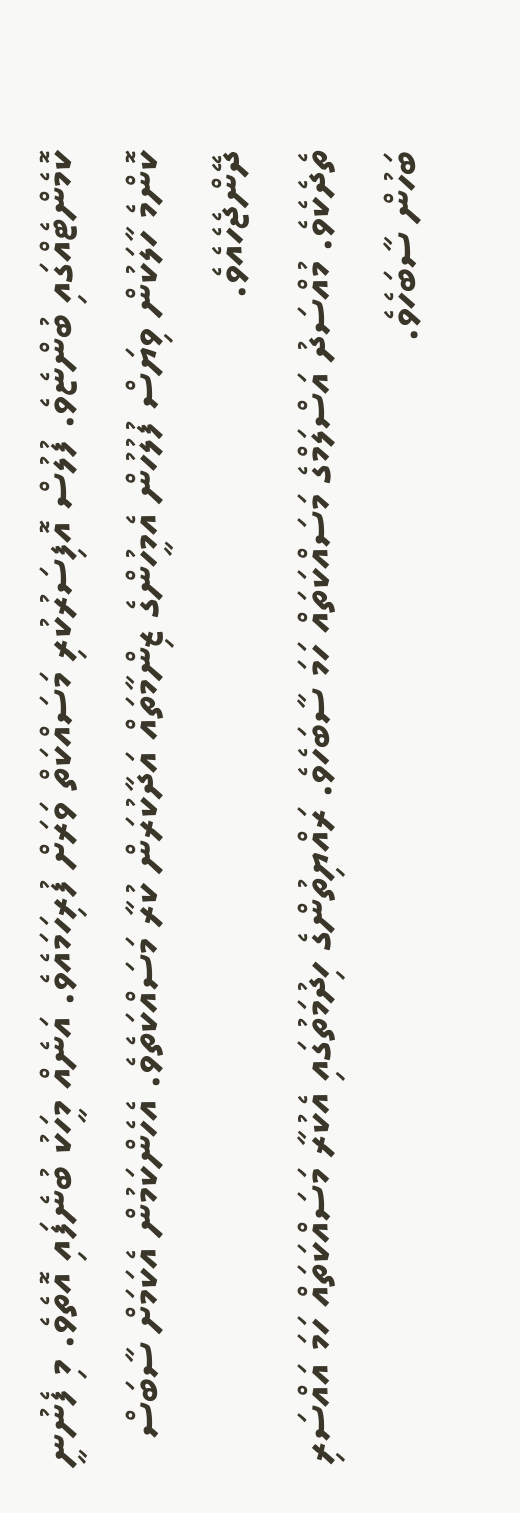ކޮމެންޓެއްގައި ބުންޏެވެ. ފުލުސް އޮފިސަރުކުރި މަސައްކަތް ވަރަށް ފުރިހަމައެވެ. އަނެއް މީހަކު ބުނެފައި އޮތެވެ. މި ފެނުނީ ކޮންމެ ހާލަކުން ވިޔަސް ފުލުހުން އެމީހުންގެ ޒިންމާތައް އަދާކުރަން ކުރާ މަސައްކަތެވެ. އެހެންކަމުން އެކަމަށް ސާބަސް ދޭންޖެހެއެވެ.
ތެދެކެވެ. މުއްސަދު އަސްލަމްގެ މަސައްކަތައް ހަމަ ސާބަހެވެ. ރައްޔިތުންގެ ހިދުމަތުގައި އެކުރާ މަސައްކަތައް ހަމަ އައްސަރި ބަހުން ސާބަހެވެ.